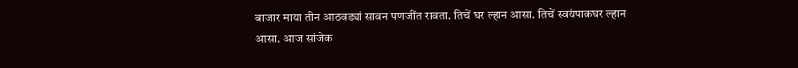बाजार माया तीन आठवड्यां सावन पणजींत रावता. तिचें घर ल्हान आसा. तिचें स्वयंपाकघर ल्हान आसा. आज सांजेक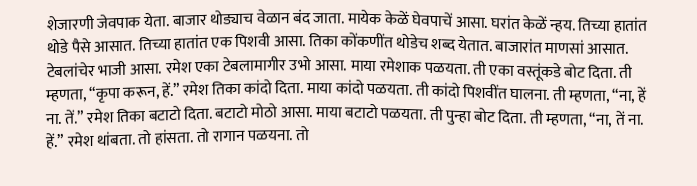शेजारणी जेवपाक येता. बाजार थोड्याच वेळान बंद जाता. मायेक केळें घेवपाचें आसा. घरांत केळें न्हय. तिच्या हातांत थोडे पैसे आसात. तिच्या हातांत एक पिशवी आसा. तिका कोंकणींत थोडेच शब्द येतात. बाजारांत माणसां आसात. टेबलांचेर भाजी आसा. रमेश एका टेबलामागीर उभो आसा. माया रमेशाक पळयता. ती एका वस्तूंकडे बोट दिता. ती म्हणता, “कृपा करून, हें.” रमेश तिका कांदो दिता. माया कांदो पळयता. ती कांदो पिशवींत घालना. ती म्हणता, “ना, हें ना. तें.” रमेश तिका बटाटो दिता. बटाटो मोठो आसा. माया बटाटो पळयता. ती पुन्हा बोट दिता. ती म्हणता, “ना, तें ना. हें.” रमेश थांबता. तो हांसता. तो रागान पळयना. तो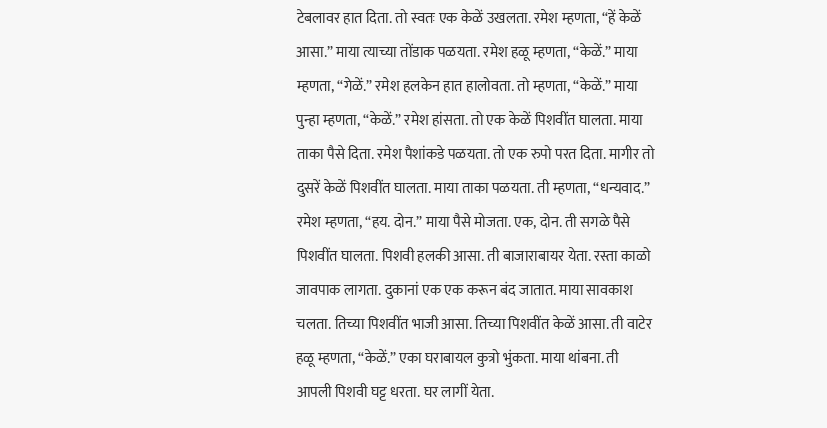टेबलावर हात दिता. तो स्वतः एक केळें उखलता. रमेश म्हणता, “हें केळें आसा.” माया त्याच्या तोंडाक पळयता. रमेश हळू म्हणता, “केळें.” माया म्हणता, “गेळें.” रमेश हलकेन हात हालोवता. तो म्हणता, “केळें.” माया पुन्हा म्हणता, “केळें.” रमेश हांसता. तो एक केळें पिशवींत घालता. माया ताका पैसे दिता. रमेश पैशांकडे पळयता. तो एक रुपो परत दिता. मागीर तो दुसरें केळें पिशवींत घालता. माया ताका पळयता. ती म्हणता, “धन्यवाद.” रमेश म्हणता, “हय. दोन.” माया पैसे मोजता. एक, दोन. ती सगळे पैसे पिशवींत घालता. पिशवी हलकी आसा. ती बाजाराबायर येता. रस्ता काळो जावपाक लागता. दुकानां एक एक करून बंद जातात. माया सावकाश चलता. तिच्या पिशवींत भाजी आसा. तिच्या पिशवींत केळें आसा. ती वाटेर हळू म्हणता, “केळें.” एका घराबायल कुत्रो भुंकता. माया थांबना. ती आपली पिशवी घट्ट धरता. घर लागीं येता.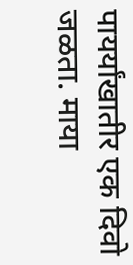पायर्यांखातीर एक दिवो जळता. माया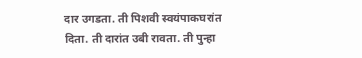दार उगडता. ती पिशवी स्वयंपाकघरांत दिता. ती दारांत उबी रावता. ती पुन्हा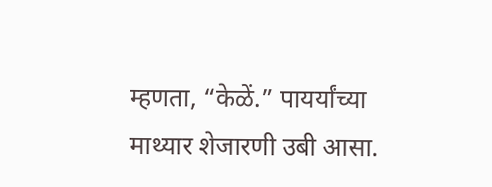म्हणता, “केळें.” पायर्यांच्या माथ्यार शेजारणी उबी आसा.